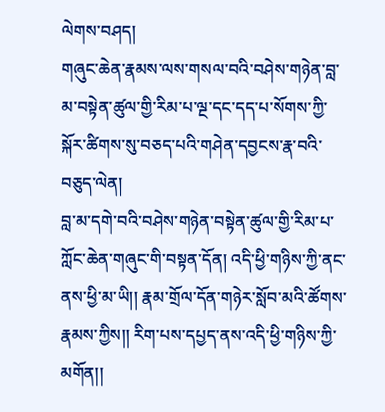ལེགས་བཤད།
གཞུང་ཆེན་རྣམས་ལས་གསལ་བའི་བཤེས་གཉེན་བླ་མ་བསྟེན་ཚུལ་གྱི་རིམ་པ་ལྔ་དང་དད་པ་སོགས་ཀྱི་སྐོར་ཚིགས་སུ་བཅད་པའི་གཤེན་དབྱངས་རྣ་བའི་བཅུད་ལེན།
བླ་མ་དགེ་བའི་བཤེས་གཉེན་བསྟེན་ཚུལ་གྱི་རིམ་པ་ཀློང་ཆེན་གཞུང་གི་བསྟན་དོན། འདི་ཕྱི་གཉིས་ཀྱི་ནང་ནས་ཕྱི་མ་ཡི།། རྣམ་གྲོལ་དོན་གཉེར་སློབ་མའི་ཚོགས་རྣམས་ཀྱིས།། རིག་པས་དཔྱད་ནས་འདི་ཕྱི་གཉིས་ཀྱི་མགོན།།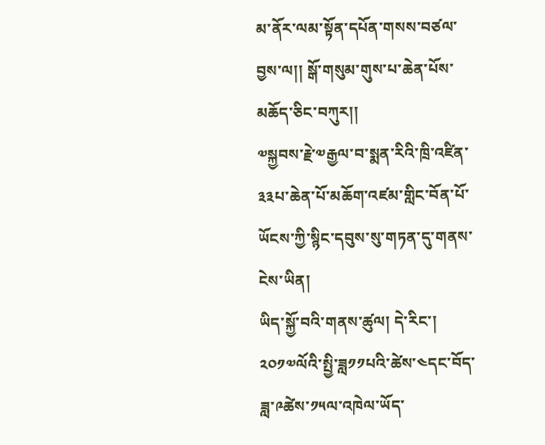མ་ནོར་ལམ་སྟོན་དཔོན་གསས་བཙལ་བྱས་ལ།། སྒོ་གསུམ་གུས་པ་ཆེན་པོས་མཆོད་ཅིང་བཀུར།།
༧སྐྱབས་རྗེ་༧རྒྱལ་བ་སྨན་རིའི་ཁྲི་འཛིན་༣༣པ་ཆེན་པོ་མཆོག་འཛམ་གླིང་བོན་པོ་ཡོངས་ཀྱི་སྙིང་དབུས་སུ་གཏན་དུ་གནས་ངེས་ཡིན།
ཡིད་སྐྱོ་བའི་གནས་ཚུལ། དེ་རིང་། ༢༠༡༧ལོའི་སྤྱི་ཟླ༡༡པའི་ཚེས་༤དང་བོད་ཟླ་༩ཚེས་༡༥ལ་འཁེལ་ཡོད་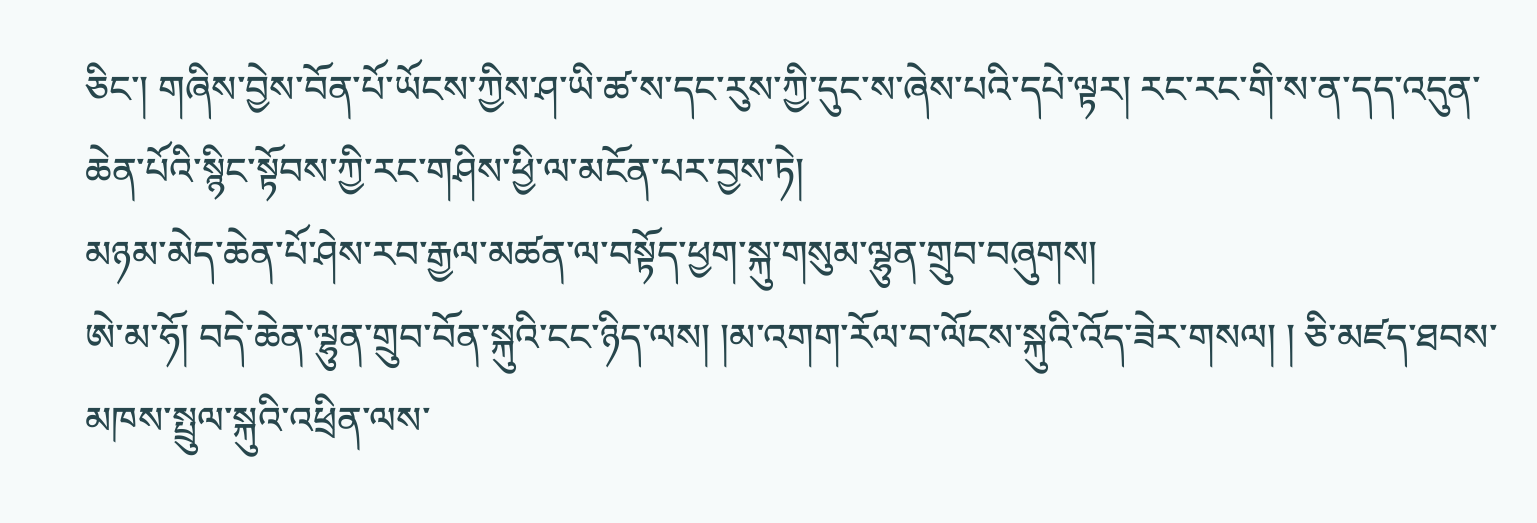ཅིང་། གཞིས་བྱེས་བོན་པོ་ཡོངས་ཀྱིས་ཤ་ཡི་ཚ་ས་དང་རུས་ཀྱི་དུང་ས་ཞེས་པའི་དཔེ་ལྟར། རང་རང་གི་ས་ན་དད་འདུན་ཆེན་པོའི་སྙིང་སྟོབས་ཀྱི་རང་གཤིས་ཕྱི་ལ་མངོན་པར་བྱས་ཏེ།
མཉམ་མེད་ཆེན་པོ་ཤེས་རབ་རྒྱལ་མཚན་ལ་བསྟོད་ཕྱག་སྐུ་གསུམ་ལྷུན་གྲུབ་བཞུགས།
ཨེ་མ་ཧོ། བདེ་ཆེན་ལྷུན་གྲུབ་བོན་སྐུའི་ངང་ཉིད་ལས། །མ་འགག་རོལ་བ་ལོངས་སྐུའི་འོད་ཟེར་གསལ། ། ཅི་མཛད་ཐབས་མཁས་སྤྲུལ་སྐུའི་འཕྲིན་ལས་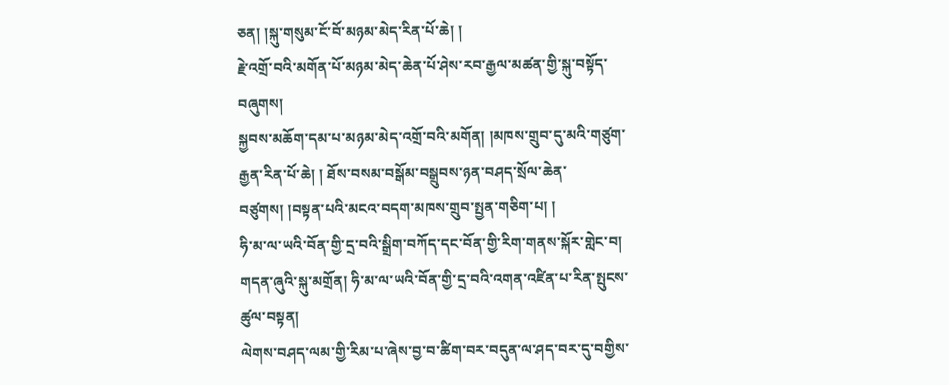ཅན། །སྐུ་གསུམ་ངོ་བོ་མཉམ་མེད་རིན་པོ་ཆེ། །
རྗེ་འགྲོ་བའི་མགོན་པོ་མཉམ་མེད་ཆེན་པོ་ཤེས་རབ་རྒྱལ་མཚན་གྱི་སྐུ་བསྟོད་བཞུགས།
སྐྱབས་མཆོག་དམ་པ་མཉམ་མེད་འགྲོ་བའི་མགོན། །མཁས་གྲུབ་དུ་མའི་གཙུག་རྒྱན་རིན་པོ་ཆེ། ། ཐོས་བསམ་བསྒོམ་བསྒྲུབས་ཉན་བཤད་སྲོལ་ཆེན་བཙུགས། །བསྟན་པའི་མངའ་བདག་མཁས་གྲུབ་སྤྱན་གཅིག་པ། །
ཧི་མ་ལ་ཡའི་བོན་གྱི་དྲ་བའི་སྒྲིག་བཀོད་དང་བོན་གྱི་རིག་གནས་སྐོར་གླེང་བ།
གདན་ཞུའི་སྐུ་མགྲོན། ཧི་མ་ལ་ཡའི་བོན་གྱི་དྲ་བའི་འགན་འཛིན་པ་རིན་སྤུངས་ཚུལ་བསྟན།
ལེགས་བཤད་ལམ་གྱི་རིམ་པ་ཞེས་བྱ་བ་ཚིག་བར་བདུན་ལ་ཤད་བར་དུ་བགྱིས་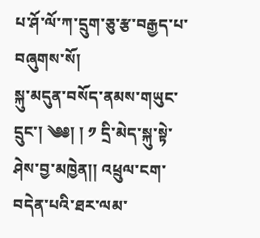པ་ཤོ་ལོ་ཀ་དྲུག་ཅུ་རྩ་བརྒྱད་པ་བཞུགས་སོ།
སྐུ་མདུན་བསོད་ནམས་གཡུང་དྲུང་། ༄༅། ། ༡ དྲི་མེད་སྐུ་སྟེ་ཤེས་བྱ་མཁྱེན།། འཕྲུལ་ངག་བདེན་པའི་ཐར་ལམ་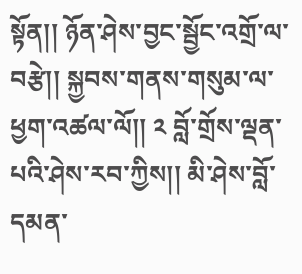སྟོན།། ཉོན་ཤེས་བྱང་སྦྱོང་འགྲོ་ལ་བརྩེ།། སྐྱབས་གནས་གསུམ་ལ་ཕྱག་འཚལ་ལོ།། ༢ བློ་གྲོས་ལྡན་པའི་ཤེས་རབ་ཀྱིས།། མི་ཤེས་བློ་དམན་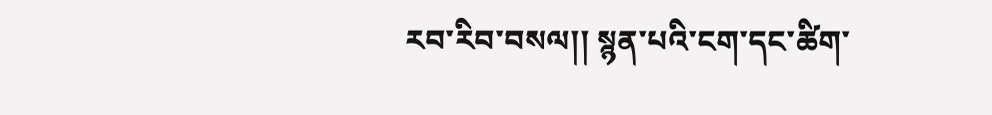རབ་རིབ་བསལ།། སྙན་པའི་ངག་དང་ཚིག་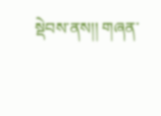སྡེབས་ནས།། གཞན་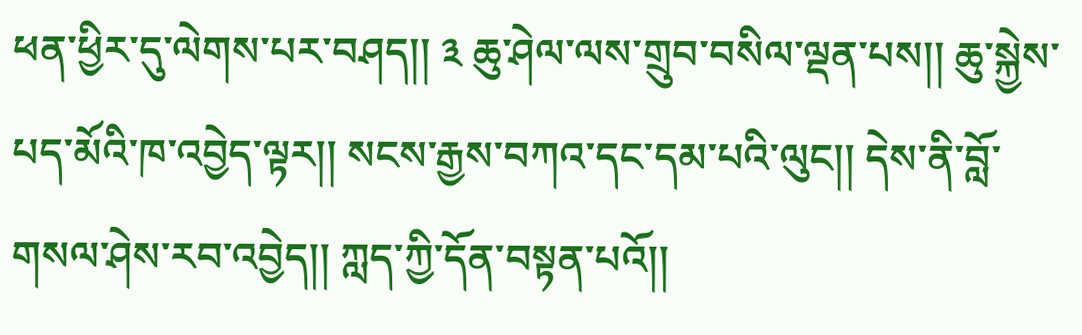ཕན་ཕྱིར་དུ་ལེགས་པར་བཤད།། ༣ ཆུ་ཤེལ་ལས་གྲུབ་བསིལ་ལྡན་པས།། ཆུ་སྐྱེས་པད་མོའི་ཁ་འབྱེད་ལྟར།། སངས་རྒྱས་བཀའ་དང་དམ་པའི་ལུང།། དེས་ནི་བློ་གསལ་ཤེས་རབ་འབྱེད།། ཀླད་ཀྱི་དོན་བསྟན་པའོ།།